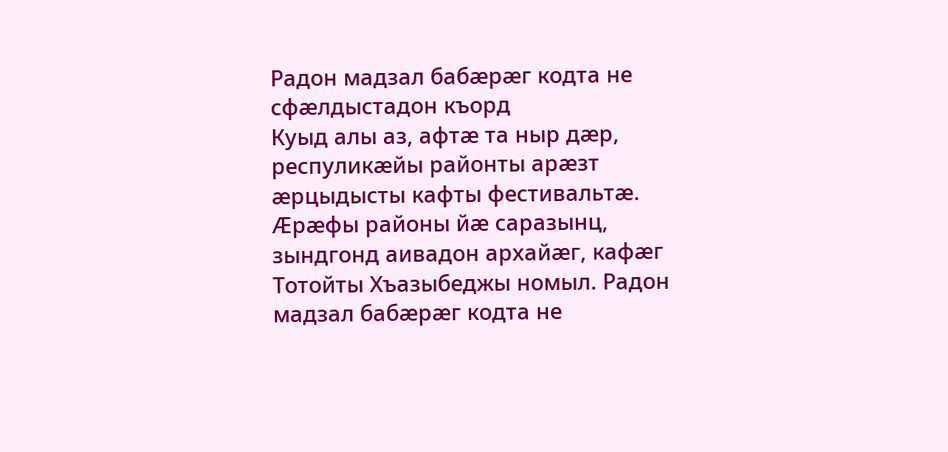Радон мадзал бабæрæг кодта не сфæлдыстадон къорд
Куыд алы аз, афтæ та ныр дæр, респуликæйы районты арæзт æрцыдысты кафты фестивальтæ. Æрæфы районы йæ саразынц, зындгонд аивадон архайæг, кафæг Тотойты Хъазыбеджы номыл. Радон мадзал бабæрæг кодта не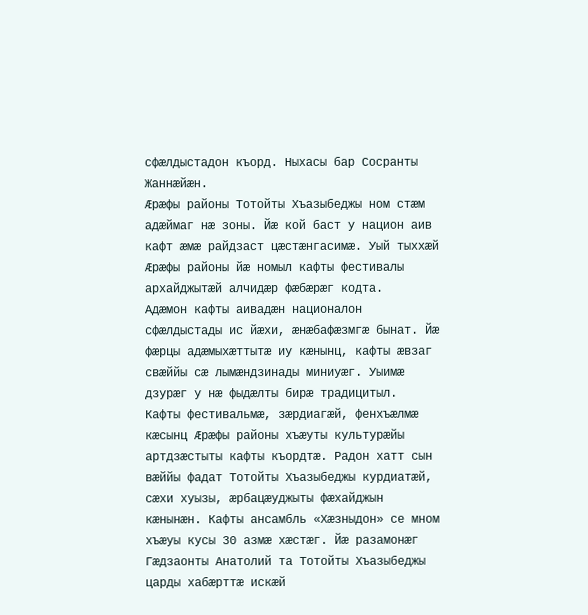сфæлдыстадон къорд. Ныхасы бар Сосранты Жаннæйæн.
Æрæфы районы Тотойты Хъазыбеджы ном стæм адæймаг нæ зоны. Йæ кой баст у национ аив кафт æмæ райдзаст цæстæнгасимæ. Уый тыххæй Æрæфы районы йæ номыл кафты фестивалы архайджытæй алчидæр фæбæрæг кодта.
Адæмон кафты аивадæн националон сфæлдыстады ис йæхи, æнæбафæзмгæ бынат. Йæ фæрцы адæмыхæттытæ иу кæнынц, кафты æвзаг свæййы сæ лымæндзинады миниуæг. Уыимæ дзурæг у нæ фыдæлты бирæ традицитыл.
Кафты фестивальмæ, зæрдиагæй, фенхъæлмæ кæсынц Æрæфы районы хъæуты культурæйы артдзæстыты кафты къордтæ. Радон хатт сын вæййы фадат Тотойты Хъазыбеджы курдиатæй, сæхи хуызы, æрбацæуджыты фæхайджын кæнынæн. Кафты ансамбль «Хæзныдон» се мном хъæуы кусы 30 азмæ хæстæг. Йæ разамонæг Гæдзаонты Анатолий та Тотойты Хъазыбеджы царды хабæрттæ искæй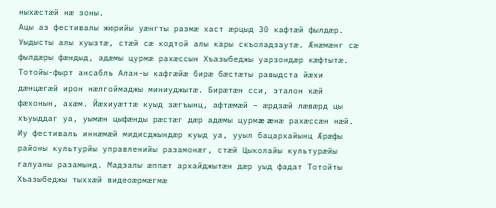ныхæстæй нæ зоны.
Ацы аз фестивалы жюрийы уæнгты размæ хаст æрцыд 30 кафтæй фылдæр. Уыдысты алы хуызтæ, стæй сæ кодтой алы кары скъоладзаутæ. Æнæмæнг сæ фылдæры фæндыд, адæмы цурмæ рахæссын Хъазыбеджы уарзондæр кæфтытæ. Тотойы-фырт ансабль Алан-ы кафгæйæ бирæ бæстæты равыдста йæхи дæнцæгæй ирон нæлгоймаджы миниуджытæ. Бирæтæн сси, эталон кæй фæхонын, ахæм. Йæхиуæттæ куыд зæгъынц, афтæмæй – æрдзæй лæвæрд цы хъуыддаг уа, уымæн цыфæнды рæстæг дæр адæмы цурмæ æнæ рахæссæн нæй.
Иу фестиваль иннæмæй мидисджындæр куыд уа, ууыл бацархайынц Æрæфы районы культурйы управленийы разамонæг, стæй Цыколайы культурæйы галуаны разамынд. Мадзалы æппæт архайджытæн дæр уыд фадат Тотойты Хъазыбеджы тыххæй видеоæрмæгмæ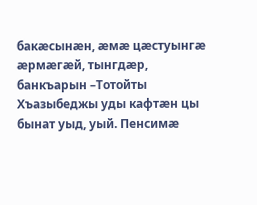бакæсынæн, æмæ цæстуынгæ æрмæгæй, тынгдæр, банкъарын –Тотойты Хъазыбеджы уды кафтæн цы бынат уыд, уый. Пенсимæ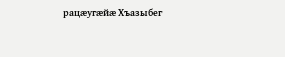рацæугæйæ Хъазыбег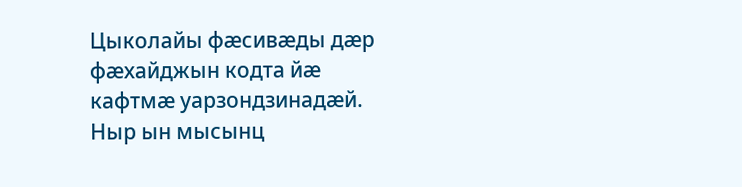Цыколайы фæсивæды дæр фæхайджын кодта йæ кафтмæ уарзондзинадæй. Ныр ын мысынц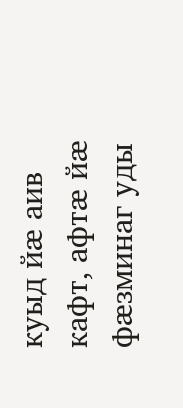куыд йæ аив кафт, афтæ йæ фæзминаг уды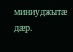миниуджытæ дæр.